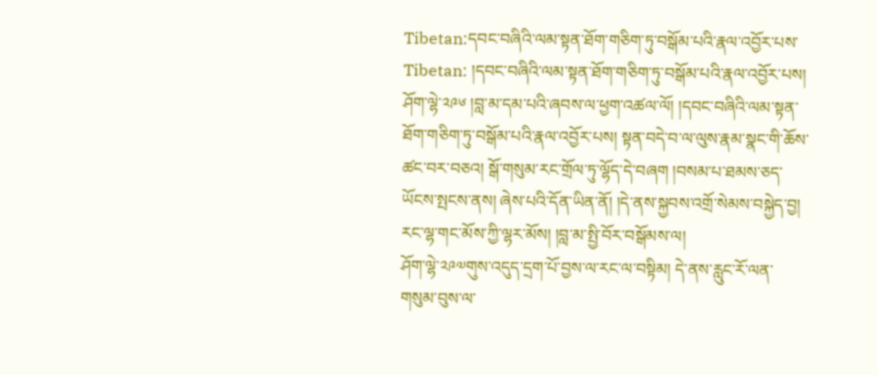Tibetan:དབང་བཞིའི་ལམ་སྟན་ཐོག་གཅིག་ཏུ་བསྒོམ་པའི་རྣལ་འབྱོར་པས་
Tibetan: །དབང་བཞིའི་ལམ་སྟན་ཐོག་གཅིག་ཏུ་བསྒོམ་པའི་རྣལ་འབྱོར་པས།
ཤོག་ལྷེ་༢༩༦ །བླ་མ་དམ་པའི་ཞབས་ལ་ཕྱག་འཚལ་ལོ། །དབང་བཞིའི་ལམ་སྟན་ཐོག་གཅིག་ཏུ་བསྒོམ་པའི་རྣལ་འབྱོར་པས། སྟན་བདེ་བ་ལ་ལུས་རྣམ་སྣང་གི་ཆོས་ཚང་བར་བཅའ། སྒོ་གསུམ་རང་གྲོལ་ཏུ་ལྷོད་དེ་བཞག །བསམ་པ་ཐམས་ཅད་ཡོངས་སྤངས་ནས། ཞེས་པའི་དོན་ཡིན་ནོ། །དེ་ནས་སྐྱབས་འགྲོ་སེམས་བསྐྱེད་བྱ། རང་ལྷ་གང་མོས་ཀྱི་ལྷར་མོས། །བླ་མ་སྤྱི་བོར་བསྒོམས་ལ།
ཤོག་ལྷེ་༢༩༧གུས་འདུད་དྲག་པོ་བྱས་ལ་རང་ལ་བསྟིམ། དེ་ནས་རླུང་རོ་ལན་གསུམ་བུས་ལ་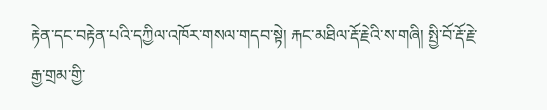རྟེན་དང་བརྟེན་པའི་དཀྱིལ་འཁོར་གསལ་གདབ་སྟེ། རྐང་མཐིལ་རྡོ་རྗེའི་ས་གཞི། སྤྱི་བོ་རྡོ་རྗེ་རྒྱ་གྲམ་གྱི་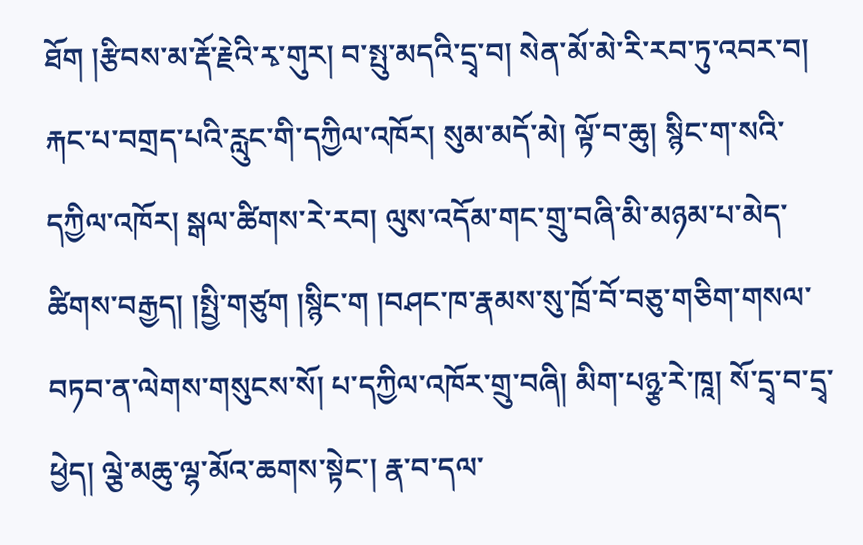ཐོག །རྩིབས་མ་རྡོ་རྗེའི་རྭ་གུར། བ་སྤུ་མདའི་དྲྭ་བ། སེན་མོ་མེ་རི་རབ་ཏུ་འབར་བ། རྐང་པ་བགྲད་པའི་རླུང་གི་དཀྱིལ་འཁོར། སུམ་མདོ་མེ། ལྟོ་བ་ཆུ། སྙིང་ག་སའི་དཀྱིལ་འཁོར། སྒལ་ཚིགས་རེ་རབ། ལུས་འདོམ་གང་གྲུ་བཞི་མི་མཉམ་པ་མེད་ཚིགས་བརྒྱད། །སྤྱི་གཙུག །སྙིང་ག །བཤང་ཁ་རྣམས་སུ་ཁྲོ་བོ་བཅུ་གཅིག་གསལ་བཏབ་ན་ལེགས་གསུངས་སོ། པ་དཀྱིལ་འཁོར་གྲུ་བཞི། མིག་པཉྩ་རེ་ཁཱ། སོ་དྲྭ་བ་དྲྭ་ཕྱེད། ལྕེ་མཆུ་ལྷ་མོའ་ཆགས་སྟེང་། རྣ་བ་དལ་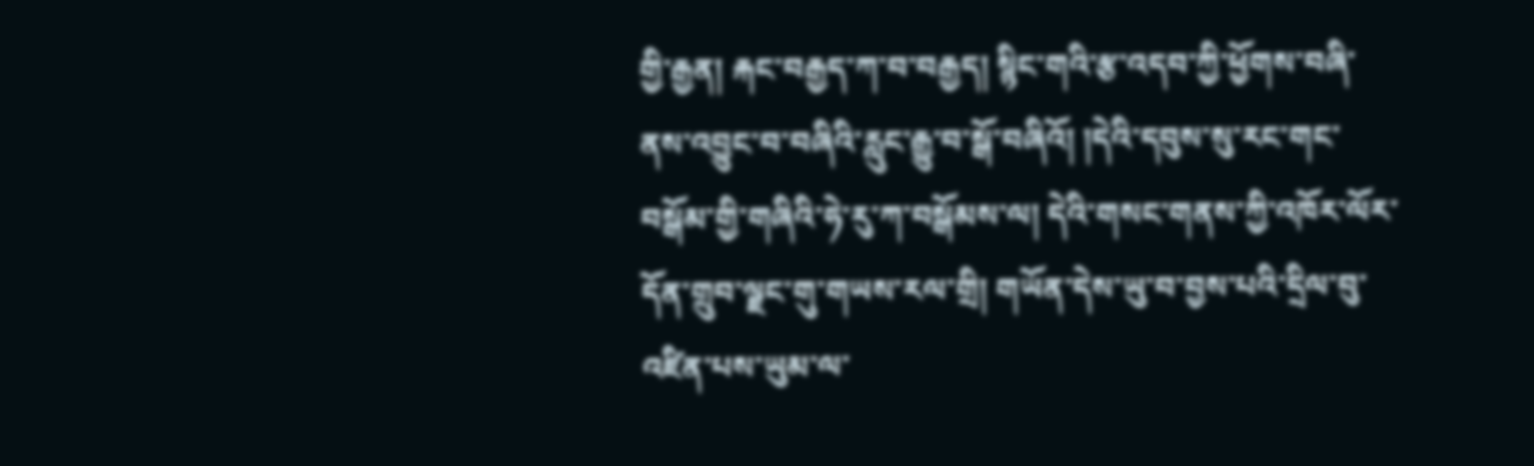གྱི་རྒྱན། རྐང་བརྒྱད་ཀ་བ་བརྒྱད། སྙིང་གའི་རྩ་འདབ་ཀྱི་ཕྱོགས་བཞི་ནས་འབྱུང་བ་བཞིའི་རླུང་རྒྱུ་བ་སྒོ་བཞིའོ། །དེའི་དབུས་སུ་རང་གང་བསྒོམ་གྱི་གཞིའི་ཧེ་རུ་ཀ་བསྒོམས་ལ། དེའི་གསང་གནས་ཀྱི་འཁོར་ལོར་དོན་གྲུབ་ལྗང་གུ་གཡས་རལ་གྲི། གཡོན་དེས་ཡུ་བ་བྱས་པའི་དྲིལ་བུ་འཛིན་པས་ཡུམ་ལ་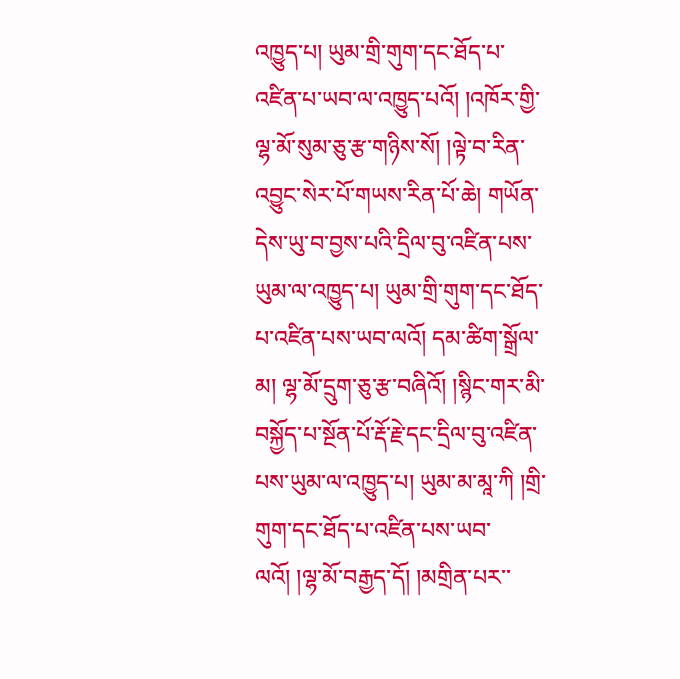འཁྱུད་པ། ཡུམ་གྲི་གུག་དང་ཐོད་པ་འཛིན་པ་ཡབ་ལ་འཁྱུད་པའོ། །འཁོར་གྱི་ལྷ་མོ་སུམ་ཅུ་རྩ་གཉིས་སོ། །ལྟེ་བ་རིན་འབྱུང་སེར་པོ་གཡས་རིན་པོ་ཆེ། གཡོན་དེས་ཡུ་བ་བྱས་པའི་དྲིལ་བུ་འཛིན་པས་ཡུམ་ལ་འཁྱུད་པ། ཡུམ་གྲི་གུག་དང་ཐོད་པ་འཛིན་པས་ཡབ་ལའོ། དམ་ཚིག་སྒྲོལ་མ། ལྷ་མོ་དྲུག་ཅུ་རྩ་བཞིའོ། །སྙིང་གར་མི་བསྐྱོད་པ་སྔོན་པོ་རྡོ་རྗེ་དང་དྲིལ་བུ་འཛིན་པས་ཡུམ་ལ་འཁྱུད་པ། ཡུམ་མ་མཱ་ཀི །གྲི་གུག་དང་ཐོད་པ་འཛིན་པས་ཡབ་ལའོ། །ལྷ་མོ་བརྒྱད་དོ། །མགྲིན་པར་་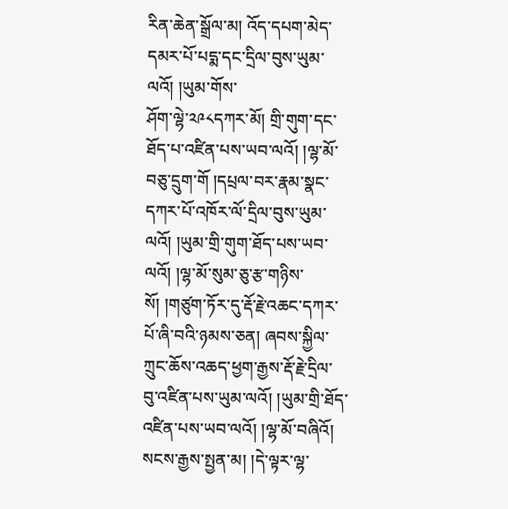རིན་ཆེན་སྒྲོལ་མ། འོད་དཔག་མེད་དམར་པོ་པདྨ་དང་དྲིལ་བུས་ཡུམ་ལའོ། །ཡུམ་གོས་
ཤོག་ལྷེ་༢༩༨དཀར་མོ། གྲི་གུག་དང་ཐོད་པ་འཛིན་པས་ཡབ་ལའོ། །ལྷ་མོ་བཅུ་དྲུག་གོ །དཔྲལ་བར་རྣམ་སྣང་དཀར་པོ་འཁོར་ལོ་དྲིལ་བུས་ཡུམ་ལའོ། །ཡུམ་གྲི་གུག་ཐོད་པས་ཡབ་ལའོ། །ལྷ་མོ་སུམ་ཅུ་རྩ་གཉིས་སོ། །གཙུག་ཏོར་དུ་རྡོ་རྗེ་འཆང་དཀར་པོ་ཞི་བའི་ཉམས་ཅན། ཞབས་སྐྱིལ་ཀྲུང་ཆོས་འཆད་ཕྱག་རྒྱས་རྡོ་རྗེ་དྲིལ་བུ་འཛིན་པས་ཡུམ་ལའོ། །ཡུམ་གྲི་ཐོད་འཛིན་པས་ཡབ་ལའོ། །ལྷ་མོ་བཞིའོ། སངས་རྒྱས་སྤྱན་མ། །དེ་ལྟར་ལྷ་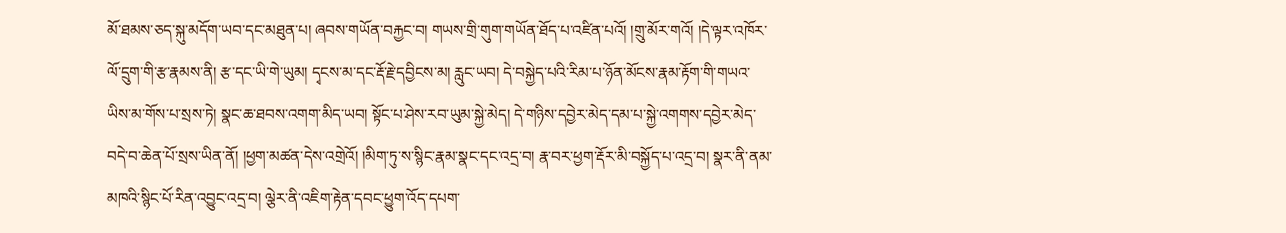མོ་ཐམས་ཅད་སྐུ་མདོག་ཡབ་དང་མཐུན་པ། ཞབས་གཡོན་བརྐྱང་བ། གཡས་གྲི་གུག་གཡོན་ཐོད་པ་འཛིན་པའོ། །གྲུ་མོར་གའོ། །དེ་ལྟར་འཁོར་ལོ་དྲུག་གི་རྩ་རྣམས་ནི། རྩ་དང་ཡི་གེ་ཡུམ། དྭངས་མ་དང་རྡོ་རྗེ་དབྱིངས་མ། རླུང་ཡབ། དེ་བསྐྱེད་པའི་རིམ་པ་ཉོན་མོངས་རྣམ་རྟོག་གི་གཡའ་ཡིས་མ་གོས་པ་སྲས་ཏེ། སྣང་ཆ་ཐབས་འགག་མིད་ཡབ། སྟོང་པ་ཤེས་རབ་ཡུམ་སྐྱེ་མེད། དེ་གཉིས་དབྱེར་མེད་དམ་པ་སྐྱེ་འགགས་དབྱེར་མེད་བདེ་བ་ཆེན་པོ་སྲས་ཡིན་ནོ། །ཕྱག་མཚན་དེས་འགྲེའོ། །མིག་ཏུ་ས་སྙིང་རྣམ་སྣང་དང་འདྲ་བ། རྣ་བར་ཕྱག་རྡོར་མི་བསྐྱོད་པ་འདྲ་བ། སྣར་ནི་ནམ་མཁའི་སྙིང་པོ་རིན་འབྱུང་འདྲ་བ། ལྕེར་ནི་འཇིག་རྟེན་དབང་ཕྱུག་འོད་དཔག་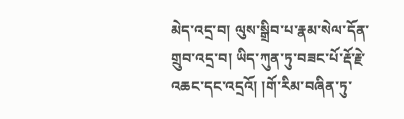མེད་འདྲ་བ། ལུས་སྒྲིབ་པ་རྣམ་སེལ་དོན་གྲུབ་འདྲ་བ། ཡིད་ཀུན་ཏུ་བཟང་པོ་རྡོ་རྗེ་འཆང་དང་འདྲའོ། །གོ་རིམ་བཞིན་ཏུ་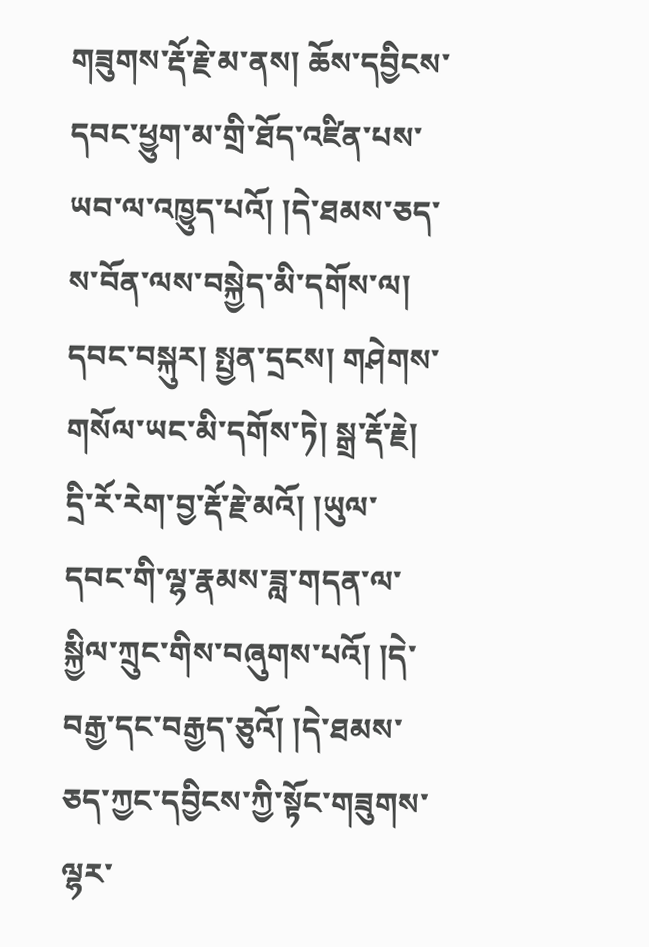གཟུགས་རྡོ་རྗེ་མ་ནས། ཆོས་དབྱིངས་དབང་ཕྱུག་མ་གྲི་ཐོད་འཛིན་པས་ཡབ་ལ་འཁྱུད་པའོ། །དེ་ཐམས་ཅད་ས་བོན་ལས་བསྐྱེད་མི་དགོས་ལ། དབང་བསྐུར། སྤྱན་དྲངས། གཤེགས་གསོལ་ཡང་མི་དགོས་ཏེ། སྒྲ་རྡོ་རྗེ། དྲི་རོ་རེག་བྱ་རྡོ་རྗེ་མའོ། །ཡུལ་དབང་གི་ལྷ་རྣམས་ཟླ་གདན་ལ་སྐྱིལ་ཀྲུང་གིས་བཞུགས་པའོ། །དེ་བརྒྱ་དང་བརྒྱད་ཅུའོ། །དེ་ཐམས་ཅད་ཀྱང་དབྱིངས་ཀྱི་སྟོང་གཟུགས་ལྷར་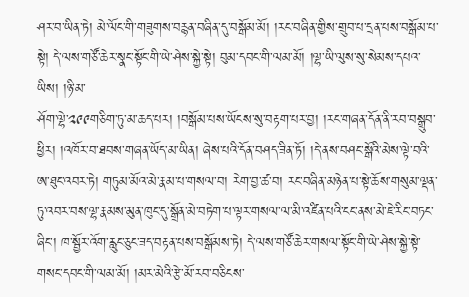ཤར་བ་ཡིན་ཏེ། མེ་ལོང་གི་གཟུགས་བརྙན་བཞིན་དུ་བསྒོམ་མོ། །རང་བཞིན་གྱིས་གྲུབ་པ་དྲན་པས་བསྒོམ་པ་སྟེ། དེ་ལས་གཙོ་ཆེར་སྣང་སྟོང་གི་ཡེ་ཤེས་སྐྱེ་སྟེ། བུམ་དབང་གི་ལམ་མོ། །ལྷ་ཡི་ལུས་སུ་སེམས་དཔའ་ཡིས། །ཉི་མ་
ཤོག་ལྷེ་༢༩༩གཅིག་ཏུ་མ་ཆད་པར། །བསྒོམ་པས་ཡོངས་སུ་བརྟག་པར་བྱ། །རང་གཞན་དོན་ནི་རབ་བསྒྲུབ་ཕྱིར། །འཁོར་བ་ཐབས་གཞན་ཡོད་མ་ཡིན། ཞེས་པའི་དོན་བཤད་ཟིན་ཏོ། །དེ་ནས་བཤང་སྒོའི་མེས་ལྟེ་བའི་ཨ་ཐུང་འབར་ཏེ། གཏུམ་མོའ་མེ་རྣམ་པ་གསལ་བ། རེག་བྱ་ཚ་བ། རང་བཞིན་མཉེན་པ་སྟེ་ཆོས་གསུམ་ལྡན་ཏུ་འབར་བས་ལྷ་རྣམས་མུན་ཁུང་དུ་སྒྲོན་མེ་བཏེག་པ་ལྟར་གསལ་ལ་མི་འཛིན་པའི་ངང་ནས་མེ་ཇེ་རིང་བཏང་ཞིང་། ཁ་སྦྱོར་འོག་རླུང་ཅུང་ཟད་བརྟན་པས་བསྒོམས་ཏེ། དེ་ལས་གཙོ་ཆེར་གསལ་སྟོང་གི་ཡེ་ཤེས་སྐྱེ་སྟེ་གསང་དབང་གི་ལམ་མོ། །མར་མེའི་རྩེ་མོ་རབ་བཅིངས་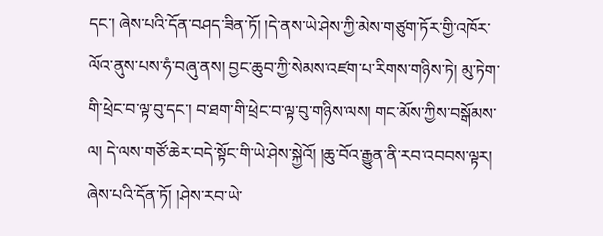དང་། ཞེས་པའི་དོན་བཤད་ཟིན་ཏོ། །དེ་ནས་ཡེ་ཤེས་ཀྱི་མེས་གཙུག་ཏོར་གྱི་འཁོར་ལོའ་ནུས་པས་ཧཾ་བཞུ་ནས། བྱང་ཆུབ་ཀྱི་སེམས་འཛག་པ་རིགས་གཉིས་ཏེ། མུ་ཏེག་གི་ཕྲེང་བ་ལྟ་བུ་དང་། བ་ཐག་གི་ཕྲེང་བ་ལྟ་བུ་གཉིས་ལས། གང་མོས་ཀྱིས་བསྒོམས་ལ། དེ་ལས་གཙོ་ཆེར་བདེ་སྟོང་གི་ཡེ་ཤེས་སྐྱེའོ། །ཆུ་བོའ་རྒྱུན་ནི་རབ་འབབས་ལྟར། ཞེས་པའི་དོན་ཏོ། །ཤེས་རབ་ཡེ་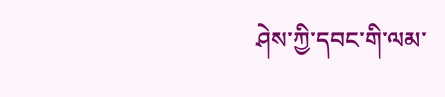ཤེས་ཀྱི་དབང་གི་ལམ་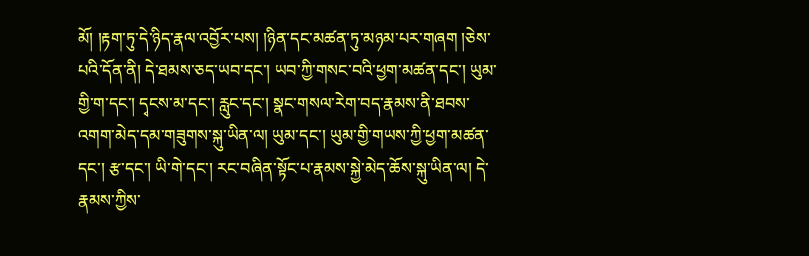མོ། །རྟག་ཏུ་དེ་ཉིད་རྣལ་འབྱོར་པས། །ཉིན་དང་མཚན་ཏུ་མཉམ་པར་གཞག །ཅེས་པའི་དོན་ནི། དེ་ཐམས་ཅད་ཡབ་དང་། ཡབ་ཀྱི་གསང་བའི་ཕྱག་མཚན་དང་། ཡུམ་གྱི་ག་དང་། དྭངས་མ་དང་། རླུང་དང་། སྣང་གསལ་རེག་བད་རྣམས་ནི་ཐབས་འགག་མེད་དམ་གཟུགས་སྐུ་ཡིན་ལ། ཡུམ་དང་། ཡུམ་གྱི་གཡས་ཀྱི་ཕྱག་མཚན་དང་། རྩ་དང་། ཡི་གེ་དང་། རང་བཞིན་སྟོང་པ་རྣམས་སྐྱེ་མེད་ཆོས་སྐུ་ཡིན་ལ། དེ་རྣམས་ཀྱིས་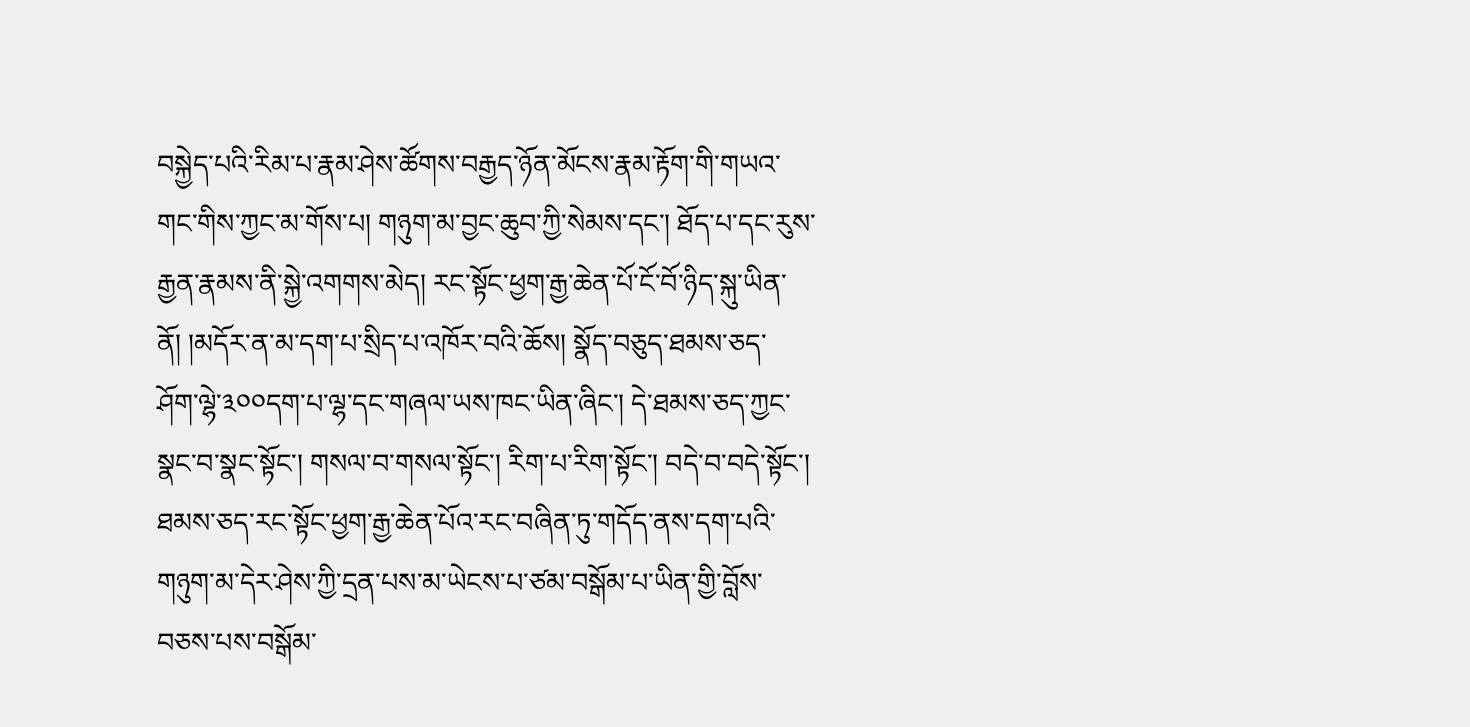བསྐྱེད་པའི་རིམ་པ་རྣམ་ཤེས་ཚོགས་བརྒྱད་ཉོན་མོངས་རྣམ་རྟོག་གི་གཡའ་གང་གིས་ཀྱང་མ་གོས་པ། གཉུག་མ་བྱང་ཆུབ་ཀྱི་སེམས་དང་། ཐོད་པ་དང་རུས་རྒྱན་རྣམས་ནི་སྐྱེ་འགགས་མེད། རང་སྟོང་ཕྱག་རྒྱ་ཆེན་པོ་ངོ་བོ་ཉིད་སྐུ་ཡིན་ནོ། །མདོར་ན་མ་དག་པ་སྲིད་པ་འཁོར་བའི་ཆོས། སྣོད་བཅུད་ཐམས་ཅད་
ཤོག་ལྷེ་༣༠༠དག་པ་ལྷ་དང་གཞལ་ཡས་ཁང་ཡིན་ཞིང་། དེ་ཐམས་ཅད་ཀྱང་སྣང་བ་སྣང་སྟོང་། གསལ་བ་གསལ་སྟོང་། རིག་པ་རིག་སྟོང་། བདེ་བ་བདེ་སྟོང་། ཐམས་ཅད་རང་སྟོང་ཕྱག་རྒྱ་ཆེན་པོའ་རང་བཞིན་ཏུ་གདོད་ནས་དག་པའི་གཉུག་མ་དེར་ཤེས་ཀྱི་དྲན་པས་མ་ཡེངས་པ་ཙམ་བསྒོམ་པ་ཡིན་གྱི་བློས་བཅས་པས་བསྒོམ་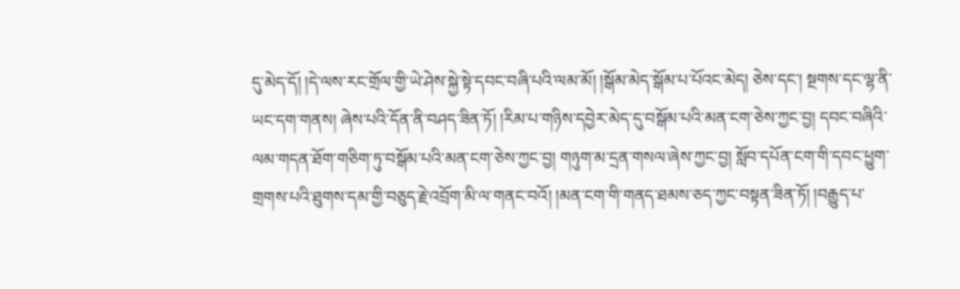དུ་མེད་དོ། །དེ་ལས་རང་གྲོལ་གྱི་ཡེ་ཤེས་སྐྱེ་སྟེ་དབང་བཞི་པའི་ལམ་མོ། །སྒོམ་མེད་སྒོམ་པ་པོའང་མེད། ཅེས་དང་། སྔགས་དང་ལྷ་ནི་ཡང་དག་གནས། ཞེས་པའི་དོན་ནི་བཤད་ཟིན་ཏོ། །རིམ་པ་གཉིས་དབྱེར་མེད་དུ་བསྒོམ་པའི་མན་ངག་ཅེས་ཀྱང་བྱ། དབང་བཞིའི་ལམ་གདན་ཐོག་གཅིག་ཏུ་བསྒོམ་པའི་མན་ངག་ཅེས་ཀྱང་བྱ། གཉུག་མ་དྲན་གསལ་ཞེས་ཀྱང་བྱ། སློབ་དཔོན་ངག་གི་དབང་ཕྱུག་གྲགས་པའི་ཐུགས་དམ་གྱི་བཅུད་རྗེ་འབྲོག་མི་ལ་གནང་བའོ། །མན་ངག་གི་གནད་ཐམས་ཅད་ཀྱང་བསྟན་ཟིན་ཏོ། །བརྒྱུད་པ་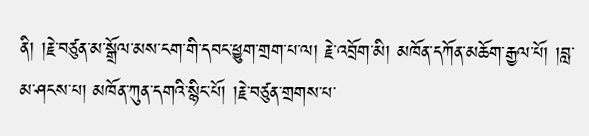ནི། །རྗེ་བཙུན་མ་སྒྲོལ་མས་ངག་གི་དབང་ཕྱུག་གྲག་པ་ལ། རྗེ་འབྲོག་མི། མཁོན་དཀོན་མཆོག་རྒྱལ་པོ། །བླ་མ་ཤངས་པ། མཁོན་ཀུན་དགའི་སྙིང་པོ། །རྗེ་བཙུན་གྲགས་པ་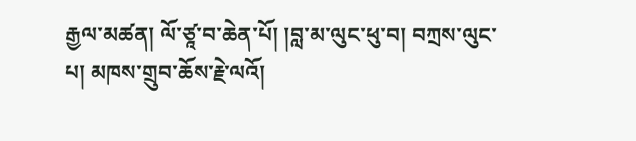རྒྱལ་མཚན། ལོ་ཙཱ་བ་ཆེན་པོ། །བླ་མ་ལུང་ཕུ་བ། བཀྲས་ལུང་པ། མཁས་གྲུབ་ཆོས་རྗེ་ལའོ།